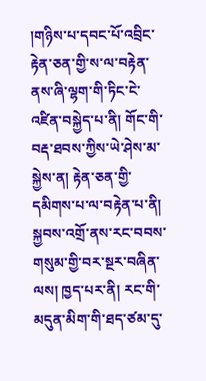།གཉིས་པ་དབང་པོ་འབྲིང་རྟེན་ཅན་གྱི་ས་ལ་བརྟེན་ནས་ཞི་ལྷག་གི་ཏིང་ངེ་འཛིན་བསྐྱེད་པ་ནི། གོང་གི་བརྡ་ཐབས་ཀྱིས་ཡེ་ཤེས་མ་སྐྱེས་ན། རྟེན་ཅན་གྱི་དམིགས་པ་ལ་བརྟེན་པ་ནི། སྐྱབས་འགྲོ་ནས་རང་བབས་གསུམ་གྱི་བར་སྔར་བཞིན་ལས། ཁྱད་པར་ནི། རང་གི་མདུན་མིག་གི་ཐད་ཙམ་དུ་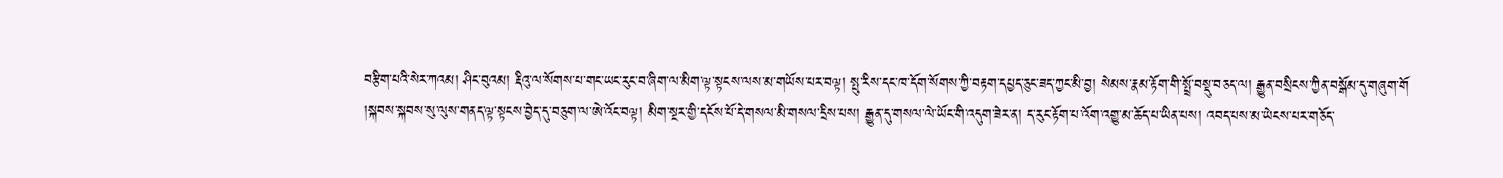བརྩིག་པའི་སེར་ཀའམ། ཤིང་བུའམ། རྡིའུ་ལ་སོགས་པ་གང་ཡང་རུང་བ་ཞིག་ལ་མིག་ལྟ་སྟངས་ལས་མ་གཡོས་པར་བལྟ། སྤུ་རིས་དང་ཁ་དོག་སོགས་ཀྱི་བརྟག་དཔྱད་ཅུང་ཟད་ཀྱང་མི་བྱ། སེམས་རྣམ་རྟོག་གི་སྤྲོ་བསྡུ་བཅད་ལ། རྒྱུན་བསྲིངས་ཀྱིན་བསྒོམ་དུ་གཞུག་གོ
།སྐབས་སྐབས་སུ་ལུས་གནད་ལྟ་སྟངས་བྱེད་དུ་བཅུག་ལ་ཨེ་འོང་བལྟ། མིག་སྔར་གྱི་དངོས་པོ་དེ་གསལ་མི་གསལ་དྲིས་པས། རྒྱུན་དུ་གསལ་ལེ་ཡོང་གི་འདུག་ཟེར་ན། ད་རུང་རྟོག་པ་འོག་འགྱུ་མ་ཆོད་པ་ཡིན་པས། འབད་པས་མ་ཡེངས་པར་གཅོད་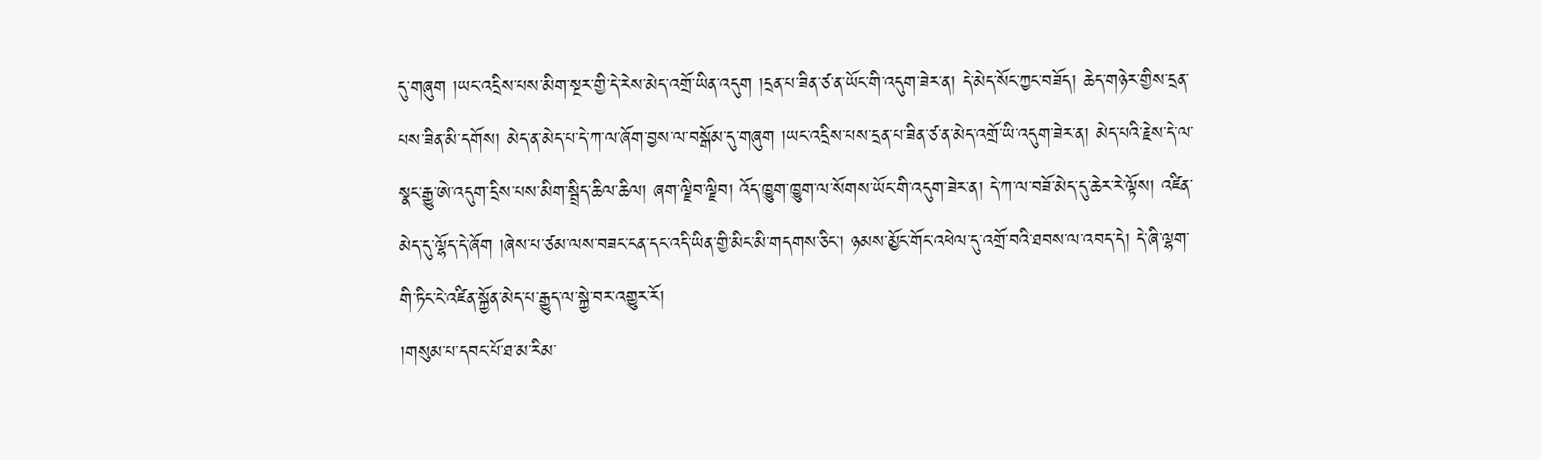དུ་གཞུག །ཡང་འདྲིས་པས་མིག་སྔར་གྱི་དེ་རེས་མེད་འགྲོ་ཡིན་འདུག །དྲན་པ་ཟིན་ཙ་ན་ཡོང་གི་འདུག་ཟེར་ན། དེ་མེད་སོང་ཀྱང་བཟོད། ཆེད་གཉེར་གྱིས་དྲན་པས་ཟིན་མི་དགོས། མེད་ན་མེད་པ་དེ་ཀ་ལ་ཞོག་བྱས་ལ་བསྒོམ་དུ་གཞུག །ཡང་འདྲིས་པས་དྲན་པ་ཟིན་ཙ་ན་མེད་འགྲོ་ཡི་འདུག་ཟེར་ན། མེད་པའི་རྗེས་དེ་ལ་སྣང་རྒྱུ་ཨེ་འདུག་དྲིས་པས་མིག་སྦྲིད་ཆིལ་ཆིལ། ཞག་ལྗིབ་ལྗིབ། འོད་ཁྱུག་ཁྱུག་ལ་སོགས་ཡོང་གི་འདུག་ཟེར་ན། དེ་ཀ་ལ་བཟོ་མེད་དུ་ཆེར་རེ་ལྟོས། འཛིན་མེད་དུ་ལྷོད་དེ་ཞོག །ཞེས་པ་ཙམ་ལས་བཟང་ངན་དང་འདི་ཡིན་གྱི་མིང་མི་གདགས་ཅིང་། ཉམས་མྱོང་གོང་འཕེལ་དུ་འགྲོ་བའི་ཐབས་ལ་འབད་དེ། དེ་ཞི་ལྷག་གི་ཏིང་ངེ་འཛིན་སྐྱོན་མེད་པ་རྒྱུད་ལ་སྐྱེ་བར་འགྱུར་རོ།
།གསུམ་པ་དབང་པོ་ཐ་མ་རིམ་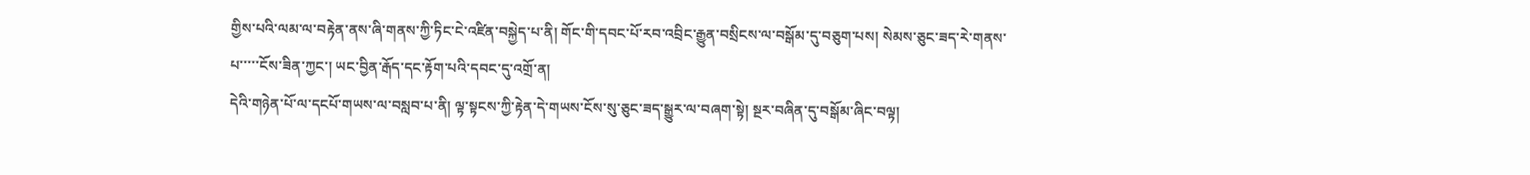གྱིས་པའི་ལམ་ལ་བརྟེན་ནས་ཞི་གནས་ཀྱི་ཏིང་ངེ་འཛིན་བསྐྱེད་པ་ནི། གོང་གི་དབང་པོ་རབ་འབྲིང་རྒྱུན་བསྲིངས་ལ་བསྒོམ་དུ་བཅུག་པས། སེམས་ཅུང་ཟད་རེ་གནས་པ་་་་་ངོས་ཟིན་ཀྱང་། ཡང་བྱིན་རྒོད་དང་རྟོག་པའི་དབང་དུ་འགྲོ་ན།
དེའི་གཉེན་པོ་ལ་དངཔོ་གཡས་ལ་བསླབ་པ་ནི། ལྟ་སྟངས་ཀྱི་རྟེན་དེ་གཡས་ངོས་སུ་ཅུང་ཟད་སྒྱུར་ལ་བཞག་སྟེ། སྔར་བཞིན་དུ་བསྒོམ་ཞིང་བལྟ།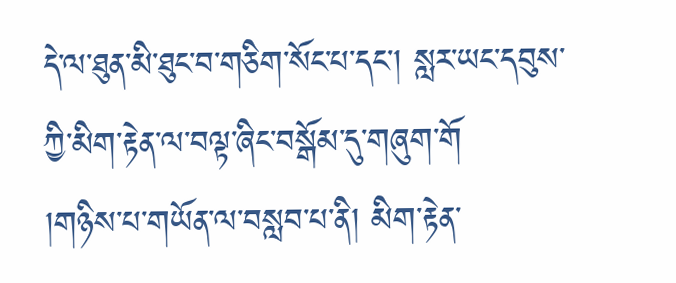དེ་ལ་ཐུན་མི་ཐུང་བ་གཅིག་སོང་པ་དང་། སླར་ཡང་དབུས་ཀྱི་མིག་རྟེན་ལ་བལྟ་ཞིང་བསྒོམ་དུ་གཞུག་གོ
།གཉིས་པ་གཡོན་ལ་བསླབ་པ་ནི། མིག་རྟེན་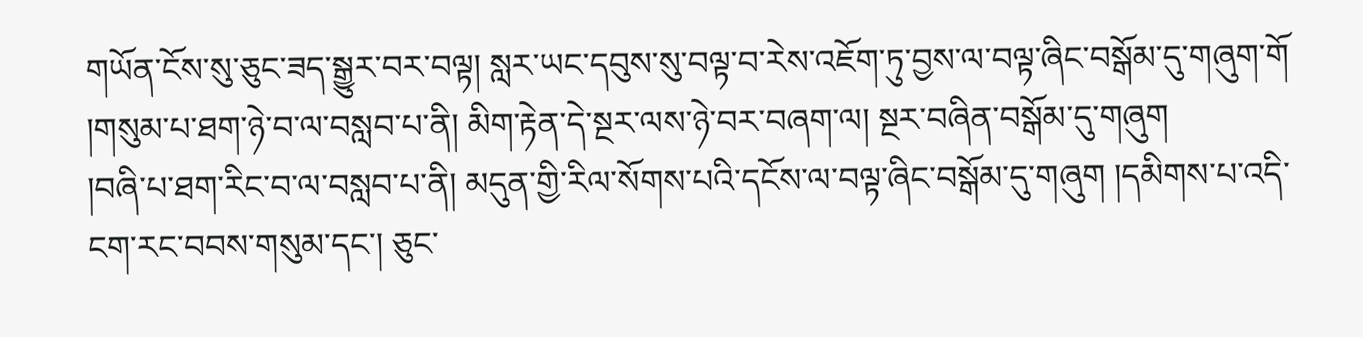གཡོན་ངོས་སུ་ཅུང་ཟད་སྒྱུར་བར་བལྟ། སླར་ཡང་དབུས་སུ་བལྟ་བ་རེས་འཇོག་ཏུ་བྱས་ལ་བལྟ་ཞིང་བསྒོམ་དུ་གཞུག་གོ
།གསུམ་པ་ཐག་ཉེ་བ་ལ་བསླབ་པ་ནི། མིག་རྟེན་དེ་སྔར་ལས་ཉེ་བར་བཞག་ལ། སྔར་བཞིན་བསྒོམ་དུ་གཞུག
།བཞི་པ་ཐག་རིང་བ་ལ་བསླབ་པ་ནི། མདུན་གྱི་རིལ་སོགས་པའི་དངོས་ལ་བལྟ་ཞིང་བསྒོམ་དུ་གཞུག །དམིགས་པ་འདི་ངག་རང་བབས་གསུམ་དང་། ཅུང་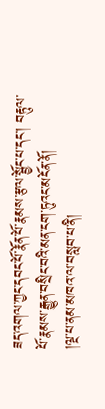ཟད་འགལ་ཀྱང་དབང་པོ་རྣོན་པོ་རྣམས་རྩལ་སྦྱོང་པ་དང་། བརྟུལ་པོ་རྣམས་རྒྱུན་བསྲིང་བའི་མན་ངག་ཏུའང་མངོན་ནོ།
།ལྔ་པ་ནམ་མཁའ་ལ་བསླབ་པ་ནི།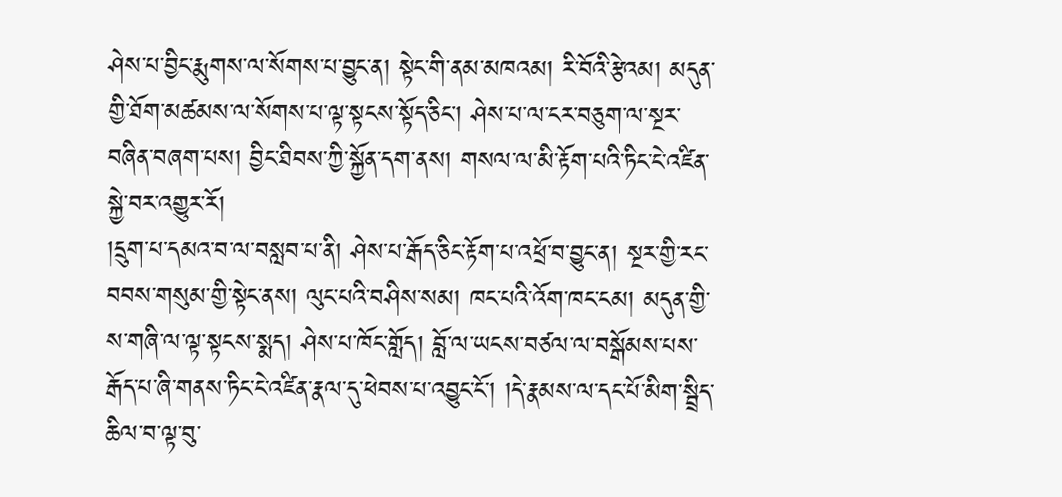ཤེས་པ་བྱིང་རྨུགས་ལ་སོགས་པ་བྱུང་ན། སྟེང་གི་ནམ་མཁའམ། རི་བོའི་རྩེའམ། མདུན་གྱི་ཐོག་མཚམས་ལ་སོགས་པ་ལྟ་སྟངས་སྟོད་ཅིང་། ཤེས་པ་ལ་ངར་བཅུག་ལ་སྔར་བཞིན་བཞག་པས། བྱིང་ཐིབས་ཀྱི་སྐྱོན་དག་ནས། གསལ་ལ་མི་རྟོག་པའི་ཏིང་ངེ་འཛིན་སྐྱེ་བར་འགྱུར་རོ།
།དྲུག་པ་དམའ་བ་ལ་བསླབ་པ་ནི། ཤེས་པ་རྒོད་ཅིང་རྟོག་པ་འཕྲོ་བ་བྱུང་ན། སྔར་གྱི་རང་བབས་གསུམ་གྱི་སྟེང་ནས། ལུང་པའི་བཤིས་སམ། ཁང་པའི་འོག་ཁང་ངམ། མདུན་གྱི་ས་གཞི་ལ་ལྟ་སྟངས་སྨད། ཤེས་པ་ཁོང་གློད། བློ་ལ་ཡངས་བཙལ་ལ་བསྒོམས་པས་རྒོད་པ་ཞི་གནས་ཏིང་ངེ་འཛིན་རྣལ་དུ་ཕེབས་པ་འབྱུང་ངོ་། །དེ་རྣམས་ལ་དང་པོ་མིག་སྦྲིད་ཆིལ་བ་ལྟ་བུ་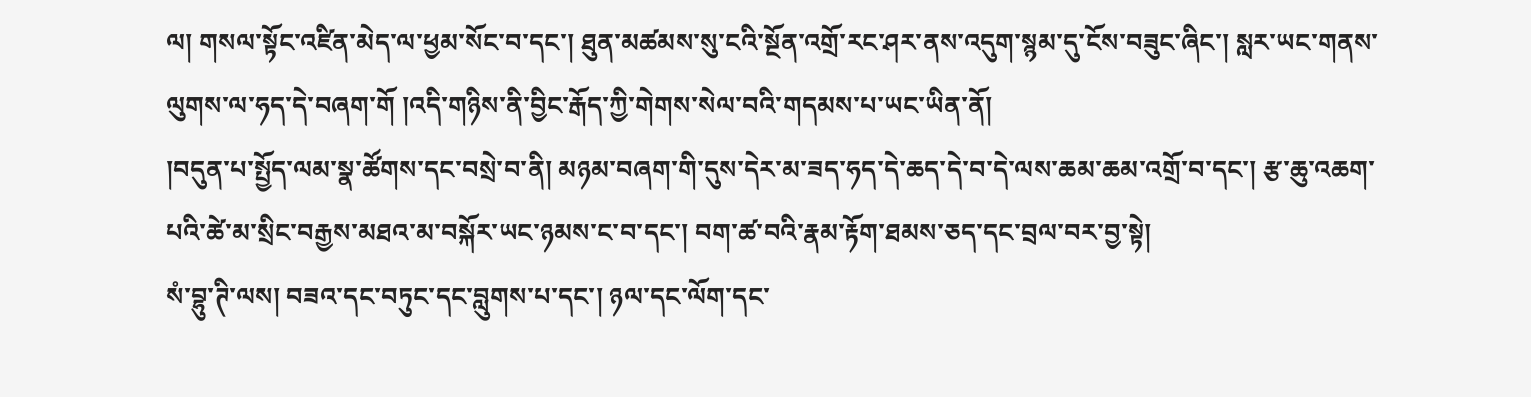ལ། གསལ་སྟོང་འཛིན་མེད་ལ་ཕྱམ་སོང་བ་དང་། ཐུན་མཚམས་སུ་ངའི་སྔོན་འགྲོ་རང་ཤར་ནས་འདུག་སྙམ་དུ་ངོས་བཟུང་ཞིང་། སླར་ཡང་གནས་ལུགས་ལ་ཧད་དེ་བཞག་གོ །འདི་གཉིས་ནི་བྱིང་རྒོད་ཀྱི་གེགས་སེལ་བའི་གདམས་པ་ཡང་ཡིན་ནོ།
།བདུན་པ་སྤྱོད་ལམ་སྣ་ཚོགས་དང་བསྲེ་བ་ནི། མཉམ་བཞག་གི་དུས་དེར་མ་ཟད་ཧད་དེ་ཆད་དེ་བ་དེ་ལས་ཆམ་ཆམ་འགྲོ་བ་དང་། རྩ་ཆུ་འཆག་པའི་ཚེ་མ་སྲིང་བརྒྱས་མཐའ་མ་བསྐོར་ཡང་ཉམས་ང་བ་དང་། བག་ཚ་བའི་རྣམ་རྟོག་ཐམས་ཅད་དང་བྲལ་བར་བྱ་སྟེ།
སཾ་བྷུ་ཊི་ལས། བཟའ་དང་བཏུང་དང་བླུགས་པ་དང་། ཉལ་དང་ལོག་དང་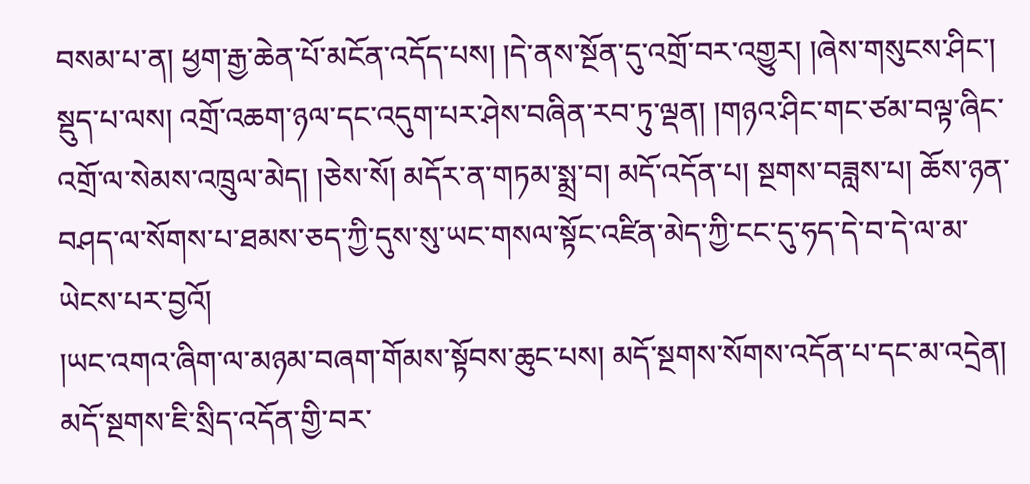བསམ་པ་ན། ཕྱག་རྒྱ་ཆེན་པོ་མངོན་འདོད་པས། །དེ་ནས་སྔོན་དུ་འགྲོ་བར་འགྱུར། །ཞེས་གསུངས་ཤིང་།
སྡུད་པ་ལས། འགྲོ་འཆག་ཉལ་དང་འདུག་པར་ཤེས་བཞིན་རབ་ཏུ་ལྡན། །གཉའ་ཤིང་གང་ཙམ་བལྟ་ཞིང་འགྲོ་ལ་སེམས་འཁྲུལ་མེད། །ཅེས་སོ། མདོར་ན་གཏམ་སྨྲ་བ། མདོ་འདོན་པ། སྔགས་བཟླས་པ། ཆོས་ཉན་བཤད་ལ་སོགས་པ་ཐམས་ཅད་ཀྱི་དུས་སུ་ཡང་གསལ་སྟོང་འཛིན་མེད་ཀྱི་ངང་དུ་ཧད་དེ་བ་དེ་ལ་མ་ཡེངས་པར་བྱའོ།
།ཡང་འགའ་ཞིག་ལ་མཉམ་བཞག་གོམས་སྟོབས་ཆུང་པས། མདོ་སྔགས་སོགས་འདོན་པ་དང་མ་འདྲེན། མདོ་སྔགས་ཇི་སྲིད་འདོན་གྱི་བར་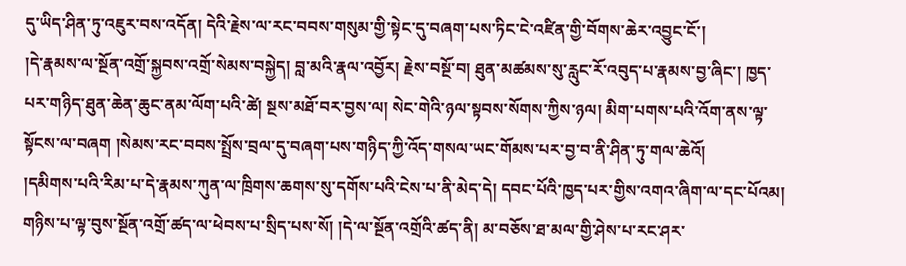དུ་ཡིད་ཤིན་ཏུ་འཇུར་བས་འདོན། དེའི་རྗེས་ལ་རང་བབས་གསུམ་གྱི་སྟེང་དུ་བཞག་པས་ཏིང་ངེ་འཛིན་གྱི་བོགས་ཆེར་འབྱུང་ངོ་།
།དེ་རྣམས་ལ་སྔོན་འགྲོ་སྐྱབས་འགྲོ་སེམས་བསྐྱེད། བླ་མའི་རྣལ་འབྱོར། རྗེས་བསྔོ་བ། ཐུན་མཚམས་སུ་རླུང་རོ་འབུད་པ་རྣམས་བྱ་ཞིང་། ཁྱད་པར་གཉིད་ཐུན་ཆེན་ཆུང་ནམ་ལོག་པའི་ཚེ། སྔས་མཐོ་བར་བྱས་ལ། སེང་གེའི་ཉལ་སྟབས་སོགས་ཀྱིས་ཉལ། མིག་པགས་པའི་འོག་ནས་ལྟ་སྟོངས་ལ་བཞག །སེམས་རང་བབས་སྤྲོས་བྲལ་དུ་བཞག་པས་གཉིད་ཀྱི་འོད་གསལ་ཡང་གོམས་པར་བྱ་བ་ནི་ཤིན་ཏུ་གལ་ཆེའོ།
།དམིགས་པའི་རིམ་པ་དེ་རྣམས་ཀུན་ལ་ཁྲིགས་ཆགས་སུ་དགོས་པའི་ངེས་པ་ནི་མེད་དེ། དབང་པོའི་ཁྱད་པར་གྱིས་འགའ་ཞིག་ལ་དང་པོའམ། གཉིས་པ་ལྟ་བུས་སྔོན་འགྲོ་ཚད་ལ་ཕེབས་པ་སྲིད་པས་སོ། །དེ་ལ་སྔོན་འགྲོའི་ཚད་ནི། མ་བཅོས་ཐ་མལ་གྱི་ཤེས་པ་རང་ཤར་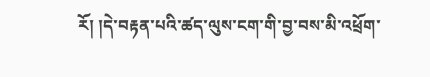རོ། །དེ་བརྟན་པའི་ཚད་ལུས་ངག་གི་བྱ་བས་མི་འཕྲོག་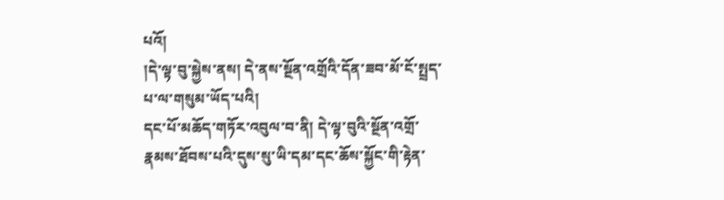པའོ།
།དེ་ལྟ་བུ་སྐྱེས་ནས། དེ་ནས་སྔོན་འགྲོའི་དོན་ཟབ་མོ་ངོ་སྤྲད་པ་ལ་གསུམ་ཡོད་པའི།
དང་པོ་མཆོད་གཏོར་འབུལ་བ་ནི། དེ་ལྟ་བུའི་སྔོན་འགྲོ་རྣམས་ཐོབས་པའི་དུས་སུ་ཡི་དམ་དང་ཆོས་སྐྱོང་གི་རྟེན་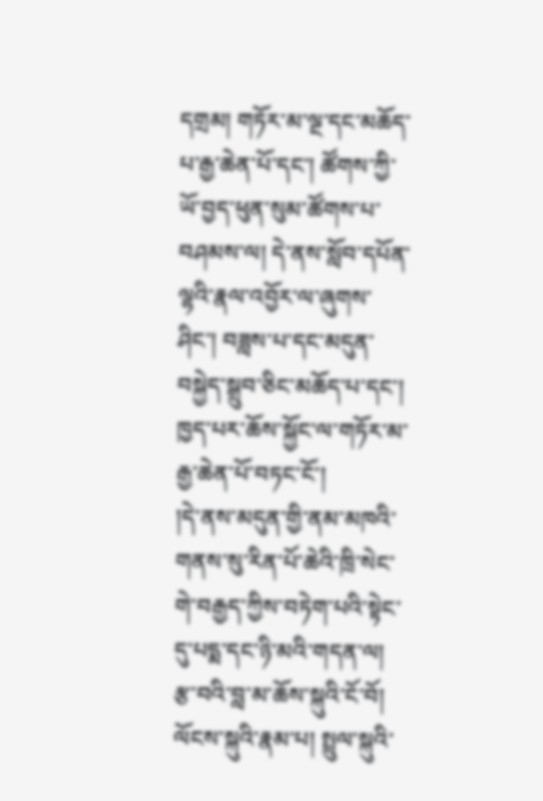དགྲམ། གཏོར་མ་ལྔ་དང་མཆོད་པ་རྒྱ་ཆེན་པོ་དང་། ཚོགས་ཀྱི་ཡོ་བྱད་ཕུན་སུམ་ཚོགས་པ་བཤམས་ལ། དེ་ནས་སློབ་དཔོན་ལྷའི་རྣལ་འབྱོར་ལ་ཞུགས་ཤིང་། བཟླས་པ་དང་མདུན་བསྐྱེད་སྒྲུབ་ཅིང་མཆོད་པ་དང་། ཁྱད་པར་ཆོས་སྐྱོང་ལ་གཏོར་མ་རྒྱ་ཆེན་པོ་བཏང་ངོ་།
།དེ་ནས་མདུན་གྱི་ནམ་མཁའི་གནས་སུ་རིན་པོ་ཆེའི་ཁྲི་སེང་གེ་བརྒྱད་ཀྱིས་བཏེག་པའི་སྟེང་དུ་པདྨ་དང་ཉི་མའི་གདན་ལ། རྩ་བའི་བླ་མ་ཆོས་སྐུའི་ངོ་བོ། ལོངས་སྐུའི་རྣམ་པ། སྤྲུལ་སྐུའི་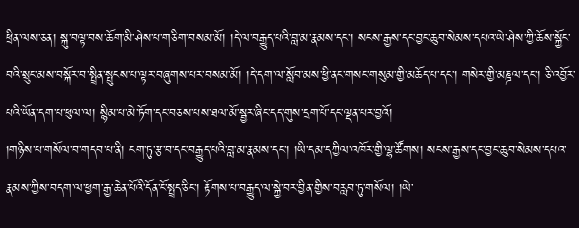ཕྲིན་ལས་ཅན། སྐུ་བལྟ་བས་ཆོག་མི་ཤེས་པ་གཅིག་བསམ་མོ། །དེ་ལ་བརྒྱུད་པའི་བླ་མ་རྣམས་དང་། སངས་རྒྱས་དང་བྱང་ཆུབ་སེམས་དཔའ་ཡེ་ཤེས་ཀྱི་ཆོས་སྐྱོང་བའི་སྲུང་མས་བསྐོར་བ་སྤྲིན་སྤུངས་པ་ལྟར་བཞུགས་པར་བསམ་མོ། །དེ་དག་ལ་སློབ་མས་ཕྱི་ནང་གསང་གསུམ་གྱི་མཆོད་པ་དང་། གསེར་གྱི་མཎྜལ་དང་། ཅི་འབྱོར་པའི་ཡོན་དག་པ་ཕུལ་ལ། སྙིམ་པ་མེ་ཏོག་དང་བཅས་པས་ཐལ་མོ་སྦྱར་ཞིང་དད་གུས་དྲག་པོ་དང་ལྡན་པར་བྱའོ།
།གཉིས་པ་གསོལ་བ་གདབ་པ་ནི། ངག་ཏུ་རྩ་བ་དང་བརྒྱུད་པའི་བླ་མ་རྣམས་དང་། །ཡི་དམ་དཀྱིལ་འཁོར་གྱི་ལྷ་ཚོགས། སངས་རྒྱས་དང་བྱང་ཆུབ་སེམས་དཔའ་རྣམས་ཀྱིས་བདག་ལ་ཕྱག་རྒྱ་ཆེན་པོའི་དོན་ངོ་སྤྲད་ཅིང་། རྟོགས་པ་བརྒྱུད་ལ་སྐྱེ་བར་བྱིན་གྱིས་བརླབ་ཏུ་གསོལ། །ཡེ་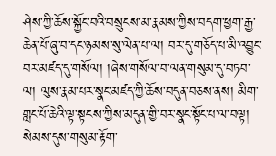ཤེས་ཀྱི་ཆོས་སྐྱོང་བའི་བསྲུངས་མ་རྣམས་ཀྱིས་བདག་ཕྱག་རྒྱ་ཆེན་པོ་ཞུ་བ་དང་ཉམས་སུ་ལེན་པ་ལ། བར་དུ་གཅོད་པ་མི་འབྱུང་བར་མཛད་དུ་གསོལ། །ཞེས་གསོལ་བ་ལན་གསུམ་དུ་བཏབ་ལ། ལུས་རྣམ་པར་སྣང་མཛད་ཀྱི་ཆོས་བདུན་བཅས་ནས། མིག་གླང་པོ་ཆེའི་ལྟ་སྟངས་ཀྱིས་མདུན་གྱི་བར་སྣང་སྟོང་པ་ལ་བལྟ། སེམས་དུས་གསུམ་རྟོག་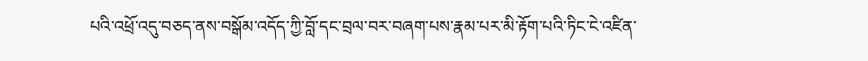པའི་འཕྲོ་འདུ་བཅད་ནས་བསྒོམ་འདོད་ཀྱི་བློ་དང་བྲལ་བར་བཞག་པས་རྣམ་པར་མི་རྟོག་པའི་ཏིང་ངེ་འཛིན་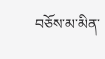བཅོས་མ་མིན་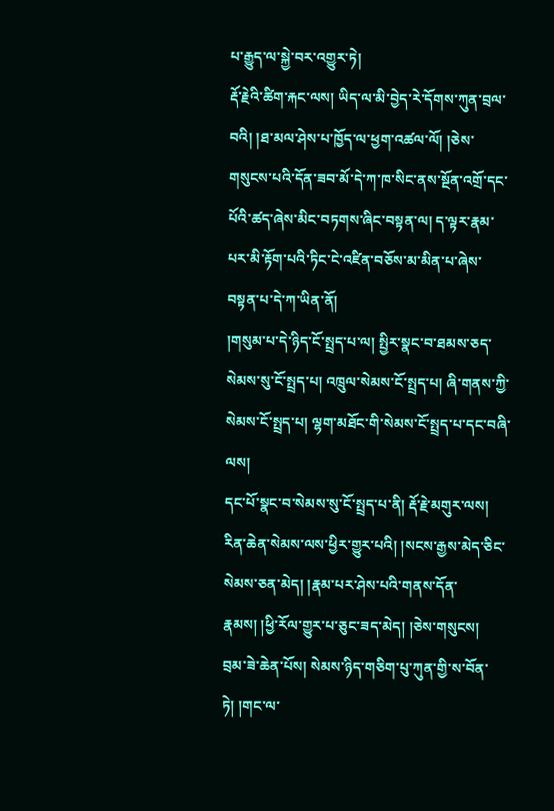པ་རྒྱུད་ལ་སྐྱེ་བར་འགྱུར་ཏེ།
རྡོ་རྗེའི་ཚིག་རྐང་ལས། ཡིད་ལ་མི་བྱེད་རེ་དོགས་ཀུན་བྲལ་བའི། །ཐ་མལ་ཤེས་པ་ཁྱོད་ལ་ཕྱག་འཚལ་ལོ། །ཅེས་གསུངས་པའི་དོན་ཟབ་མོ་དེ་ཀ་ཁ་སིང་ནས་སྔོན་འགྲོ་དང་པོའི་ཚད་ཞེས་མིང་བཏགས་ཞིང་བསྟན་ལ། ད་ལྟར་རྣམ་པར་མི་རྟོག་པའི་ཏིང་ངེ་འཛིན་བཅོས་མ་མིན་པ་ཞེས་བསྟན་པ་དེ་ཀ་ཡིན་ནོ།
།གསུམ་པ་དེ་ཉིད་ངོ་སྤྲད་པ་ལ། སྤྱིར་སྣང་བ་ཐམས་ཅད་སེམས་སུ་ངོ་སྤྲད་པ། འཁྲུལ་སེམས་ངོ་སྤྲད་པ། ཞི་གནས་ཀྱི་སེམས་ངོ་སྤྲད་པ། ལྷག་མཐོང་གི་སེམས་ངོ་སྤྲད་པ་དང་བཞི་ལས།
དང་པོ་སྣང་བ་སེམས་སུ་ངོ་སྤྲད་པ་ནི། རྡོ་རྗེ་མགུར་ལས། རིན་ཆེན་སེམས་ལས་ཕྱིར་གྱུར་པའི། །སངས་རྒྱས་མེད་ཅིང་སེམས་ཅན་མེད། །རྣམ་པར་ཤེས་པའི་གནས་དོན་རྣམས། །ཕྱི་རོལ་གྱུར་པ་ཅུང་ཟད་མེད། །ཅེས་གསུངས།
བྲམ་ཟེ་ཆེན་པོས། སེམས་ཉིད་གཅིག་པུ་ཀུན་གྱི་ས་བོན་ཏེ། །གང་ལ་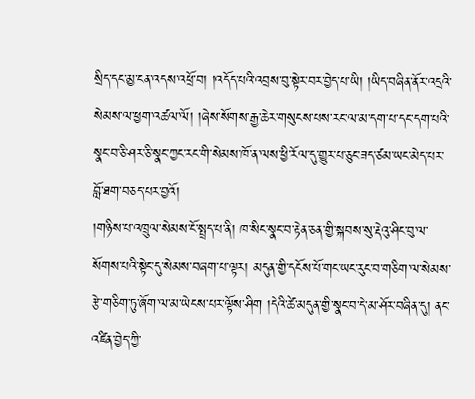སྲིད་དང་མྱ་ངན་འདས་འཕྲོ་བ། །འདོད་པའི་འབྲས་བུ་སྟེར་བར་བྱེད་པ་ཡི། །ཡིད་བཞིན་ནོར་འདྲའི་སེམས་ལ་ཕྱག་འཚལ་ལོ། །ཞེས་སོགས་རྒྱ་ཆེར་གསུངས་པས་རང་ལ་མ་དག་པ་དང་དག་པའི་སྣང་བ་ཅི་ཤར་ཅི་སྣང་ཀྱང་རང་གི་སེམས་ཁོ་ན་ལས་ཕྱི་རོལ་དུ་གྱུར་པ་ཅུང་ཟད་ཙམ་ཡང་མེད་པར་བློ་ཐག་བཅད་པར་བྱའོ།
།གཉིས་པ་འཁྲུལ་སེམས་ངོ་སྤྲད་པ་ནི། ཁ་སིང་སྣང་བ་རྟེན་ཅན་གྱི་སྐབས་སུ་རྡེའུ་ཤིང་བུ་ལ་སོགས་པའི་སྟེང་དུ་སེམས་བཞག་པ་ལྟར། མདུན་གྱི་དངོས་པོ་གང་ཡང་རུང་བ་གཅིག་ལ་སེམས་རྩེ་གཅིག་ཏུ་ཞོག་ལ་མ་ཡེངས་པར་ལྟོས་ཤིག །དེའི་ཚེ་མདུན་གྱི་སྣང་བ་དེ་མ་ཤོར་བཞིན་དུ། ནང་འཛིན་བྱེད་ཀྱི་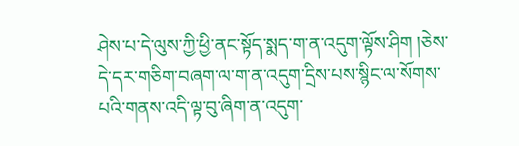ཤེས་པ་དེ་ལུས་ཀྱི་ཕྱི་ནང་སྟོད་སྨད་ག་ན་འདུག་ལྟོས་ཤིག །ཅེས་དེ་དར་གཅིག་བཞག་ལ་ག་ན་འདུག་དྲིས་པས་སྙིང་ལ་སོགས་པའི་གནས་འདི་ལྟ་བུ་ཞིག་ན་འདུག་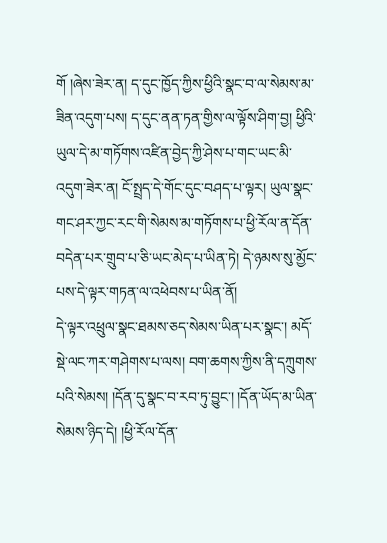གོ །ཞེས་ཟེར་ན། ད་དུང་ཁྱོད་ཀྱིས་ཕྱིའི་སྣང་བ་ལ་སེམས་མ་ཟིན་འདུག་པས། ད་དུང་ནན་ཏན་གྱིས་ལ་ལྟོས་ཤིག་བྱ། ཕྱིའི་ཡུལ་དེ་མ་གཏོགས་འཛིན་བྱེད་ཀྱི་ཤེས་པ་གང་ཡང་མི་འདུག་ཟེར་ན། ངོ་སྤྲད་དེ་གོང་དུང་བཤད་པ་ལྟར། ཡུལ་སྣང་གང་ཤར་ཀྱང་རང་གི་སེམས་མ་གཏོགས་པ་ཕྱི་རོལ་ན་དོན་བདེན་པར་གྲུབ་པ་ཅི་ཡང་མེད་པ་ཡིན་ཏེ། དེ་ཉམས་སུ་མྱོང་པས་དེ་ལྟར་གཏན་ལ་འཕེབས་པ་ཡིན་ནོ།
དེ་ལྟར་འཕྲུལ་སྣང་ཐམས་ཅད་སེམས་ཡིན་པར་སྣང་། མདོ་སྡེ་ལང་ཀར་གཤེགས་པ་ལས། བག་ཆགས་ཀྱིས་ནི་དཀྲུགས་པའི་སེམས། །དོན་དུ་སྣང་བ་རབ་ཏུ་བྱུང་། །དོན་ཡོད་མ་ཡིན་སེམས་ཉིད་དེ། །ཕྱི་རོལ་དོན་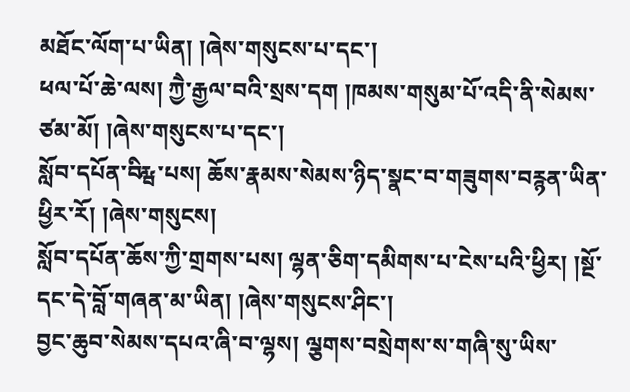མཐོང་ལོག་པ་ཡིན། །ཞེས་གསུངས་པ་དང་།
ཕལ་པོ་ཆེ་ལས། ཀྱཻ་རྒྱལ་བའི་སྲས་དག །ཁམས་གསུམ་པོ་འདི་ནི་སེམས་ཙམ་མོ། །ཞེས་གསུངས་པ་དང་།
སློབ་དཔོན་བིརྺ་པས། ཆོས་རྣམས་སེམས་ཉིད་སྣང་བ་གཟུགས་བརྙན་ཡིན་ཕྱིར་རོ། །ཞེས་གསུངས།
སློབ་དཔོན་ཆོས་ཀྱི་གྲགས་པས། ལྷན་ཅིག་དམིགས་པ་ངེས་པའི་ཕྱིར། །སྔོ་དང་དེ་བློ་གཞན་མ་ཡིན། །ཞེས་གསུངས་ཤིང་།
བྱང་ཆུབ་སེམས་དཔའ་ཞི་བ་ལྷས། ལྕགས་བསྲེགས་ས་གཞི་སུ་ཡིས་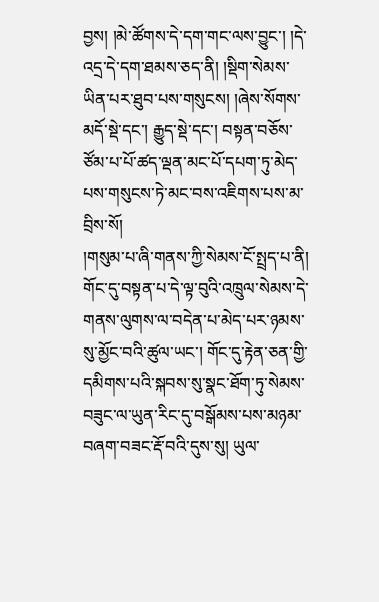བྱས། །མེ་ཚོགས་དེ་དག་གང་ལས་བྱུང་། །དེ་འདྲ་དེ་དག་ཐམས་ཅད་ནི། །སྡིག་སེམས་ཡིན་པར་ཐུབ་པས་གསུངས། །ཞེས་སོགས་མདོ་སྡེ་དང་། རྒྱུད་སྡེ་དང་། བསྟན་བཅོས་ཙོམ་པ་པོ་ཚད་ལྡན་མང་པོ་དཔག་ཏུ་མེད་པས་གསུངས་ཏེ་མང་བས་འཇིགས་པས་མ་བྲིས་སོ།
།གསུམ་པ་ཞི་གནས་ཀྱི་སེམས་ངོ་སྤྲད་པ་ནི། གོང་དུ་བསྟན་པ་དེ་ལྟ་བུའི་འཁྲུལ་སེམས་དེ་གནས་ལུགས་ལ་བདེན་པ་མེད་པར་ཉམས་སུ་མྱོང་བའི་ཚུལ་ཡང་། གོང་དུ་རྟེན་ཅན་གྱི་དམིགས་པའི་སྐབས་སུ་སྣང་ཐོག་ཏུ་སེམས་བཟུང་ལ་ཡུན་རིང་དུ་བསྒོམས་པས་མཉམ་བཞག་བཟང་རྡོ་བའི་དུས་སུ། ཡུལ་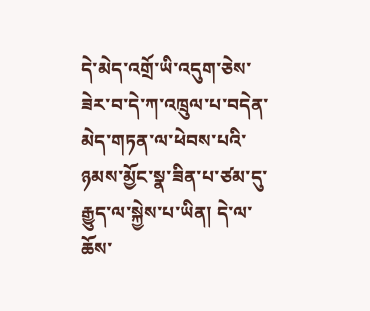དེ་མེད་འགྲོ་ཡི་འདུག་ཅེས་ཟེར་བ་དེ་ཀ་འཁྲུལ་པ་བདེན་མེད་གཏན་ལ་ཕེབས་པའི་ཉམས་མྱོང་སྣ་ཟིན་པ་ཙམ་དུ་རྒྱུད་ལ་སྐྱེས་པ་ཡིན། དེ་ལ་ཆོས་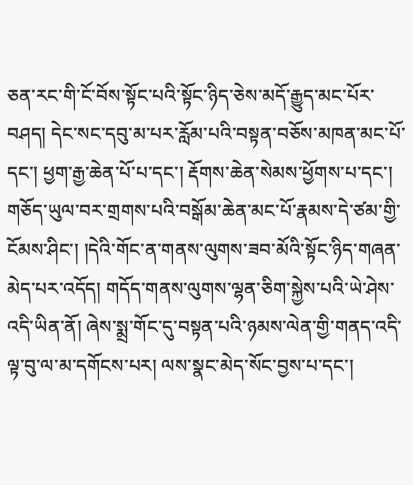ཅན་རང་གི་ངོ་བོས་སྟོང་པའི་སྟོང་ཉིད་ཅེས་མདོ་རྒྱུད་མང་པོར་བཤད། དེང་སང་དབུ་མ་པར་རློམ་པའི་བསྟན་བཅོས་མཁན་མང་པོ་དང་། ཕྱག་རྒྱ་ཆེན་པོ་པ་དང་། རྡོགས་ཆེན་སེམས་ཕྱོགས་པ་དང་། གཅོད་ཡུལ་བར་གྲགས་པའི་བསྒོམ་ཆེན་མང་པོ་རྣམས་དེ་ཙམ་གྱི་ངོམས་ཤིང་། །དེའི་གོང་ན་གནས་ལུགས་ཟབ་མོའི་སྟོང་ཉིད་གཞན་མེད་པར་འདོད། གདོད་གནས་ལུགས་ལྷན་ཅིག་སྐྱེས་པའི་ཡེ་ཤེས་འདི་ཡིན་ནོ། ཞེས་སྨྲ་གོང་དུ་བསྟན་པའི་ཉམས་ལེན་གྱི་གནད་འདི་ལྟ་བུ་ལ་མ་དགོངས་པར། ལས་སྣང་མེད་སོང་བྱས་པ་དང་།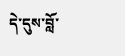དེ་དུས་བློ་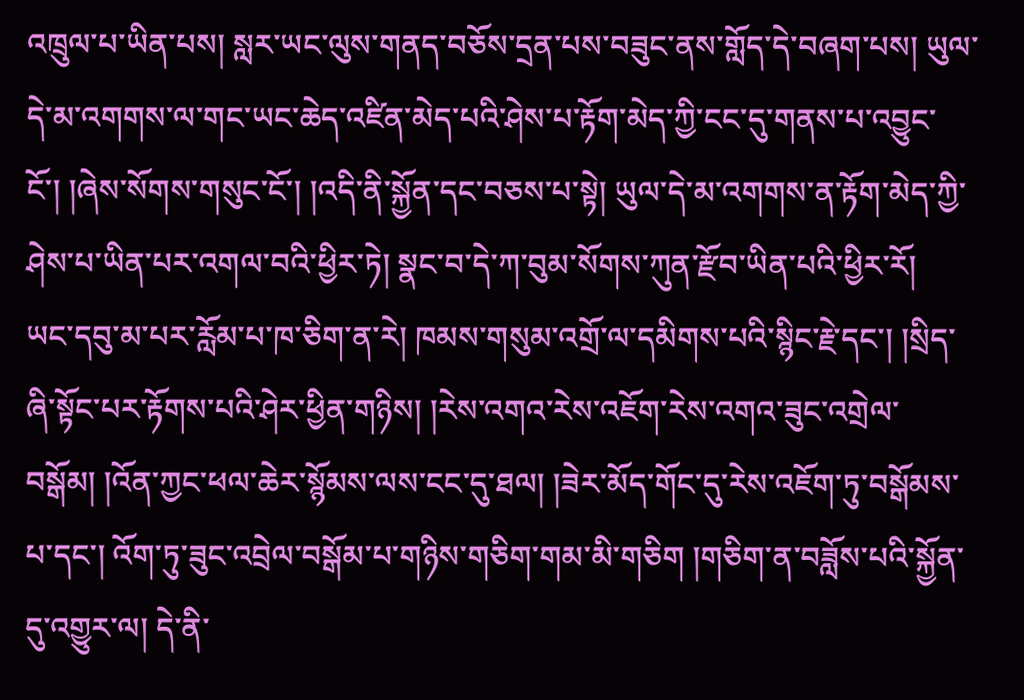འཁྲུལ་པ་ཡིན་པས། སླར་ཡང་ལུས་གནད་བཅོས་དྲན་པས་བཟུང་ནས་གློད་དེ་བཞག་པས། ཡུལ་དེ་མ་འགགས་ལ་གང་ཡང་ཆེད་འཛིན་མེད་པའི་ཤེས་པ་རྟོག་མེད་ཀྱི་ངང་དུ་གནས་པ་འབྱུང་ངོ་། །ཞེས་སོགས་གསུང་ངོ་། །འདི་ནི་སྐྱོན་དང་བཅས་པ་སྟེ། ཡུལ་དེ་མ་འགགས་ན་རྟོག་མེད་ཀྱི་ཤེས་པ་ཡིན་པར་འགལ་བའི་ཕྱིར་ཏེ། སྣང་བ་དེ་ཀ་བུམ་སོགས་ཀུན་རྫོབ་ཡིན་པའི་ཕྱིར་རོ།
ཡང་དབུ་མ་པར་རློམ་པ་ཁ་ཅིག་ན་རེ། ཁམས་གསུམ་འགྲོ་ལ་དམིགས་པའི་སྙིང་རྗེ་དང་། །སྲིད་ཞི་སྟོང་པར་རྟོགས་པའི་ཤེར་ཕྱིན་གཉིས། །རེས་འགའ་རེས་འཇོག་རེས་འགའ་ཟུང་འགྲེལ་བསྒོམ། །འོན་ཀྱང་ཕལ་ཆེར་སྙོམས་ལས་ངང་དུ་ཐལ། །ཟེར་མོད་གོང་དུ་རེས་འཇོག་ཏུ་བསྒོམས་པ་དང་། འོག་ཏུ་ཟུང་འབྲེལ་བསྒོམ་པ་གཉིས་གཅིག་གམ་མི་གཅིག །གཅིག་ན་བཟློས་པའི་སྐྱོན་དུ་འགྱུར་ལ། དེ་ནི་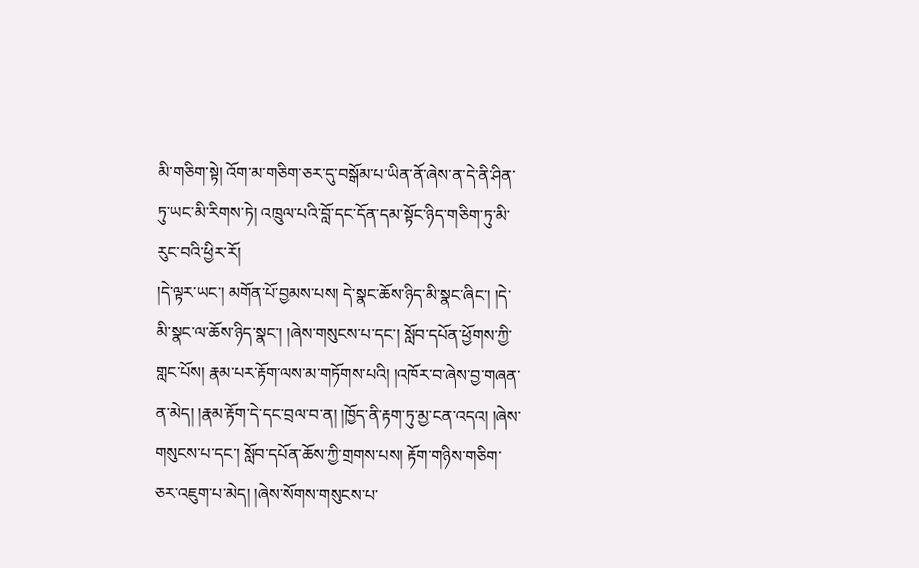མི་གཅིག་སྟེ། འོག་མ་གཅིག་ཅར་དུ་བསྒོམ་པ་ཡིན་ནོ་ཞེས་ན་དེ་ནི་ཤིན་ཏུ་ཡང་མི་རིགས་ཏེ། འཁྲུལ་པའི་བློ་དང་དོན་དམ་སྟོང་ཉིད་གཅིག་ཏུ་མི་རུང་བའི་ཕྱིར་རོ།
།དེ་ལྟར་ཡང་། མགོན་པོ་བྱམས་པས། དེ་སྣང་ཆོས་ཉིད་མི་སྣང་ཞིང་། །དེ་མི་སྣང་ལ་ཆོས་ཉིད་སྣང་། །ཞེས་གསུངས་པ་དང་། སློབ་དཔོན་ཕྱོགས་ཀྱི་གླང་པོས། རྣམ་པར་རྟོག་ལས་མ་གཏོགས་པའི། །འཁོར་བ་ཞེས་བྱ་གཞན་ན་མེད། །རྣམ་རྟོག་དེ་དང་བྲལ་བ་ན། །ཁྱོད་ནི་རྟག་ཏུ་མྱ་ངན་འདའ། །ཞེས་གསུངས་པ་དང་། སློབ་དཔོན་ཆོས་ཀྱི་གྲགས་པས། རྟོག་གཉིས་གཅིག་ཅར་འཇུག་པ་མེད། །ཞེས་སོགས་གསུངས་པ་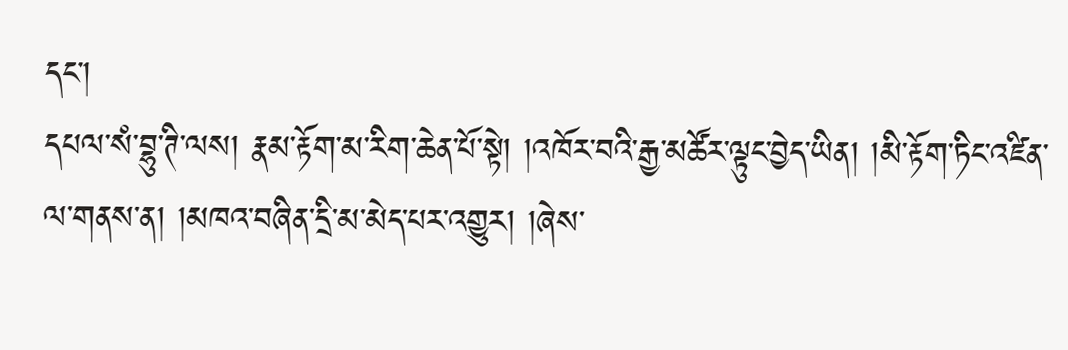དང་།
དཔལ་སཾ་བྷུ་ཊི་ལས། རྣམ་རྟོག་མ་རིག་ཆེན་པོ་སྟེ། །འཁོར་བའི་རྒྱ་མཚོར་ལྟུང་བྱེད་ཡིན། །མི་རྟོག་ཏིང་འཛིན་ལ་གནས་ན། །མཁའ་བཞིན་དྲི་མ་མེད་པར་འགྱུར། །ཞེས་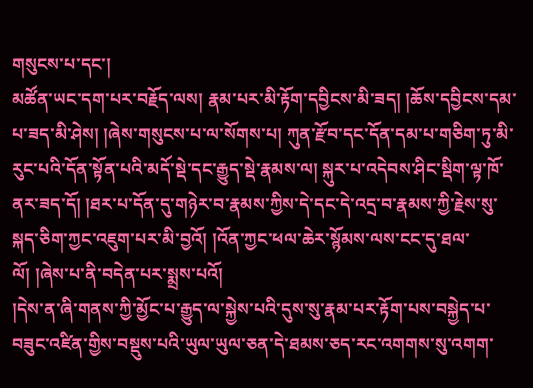གསུངས་པ་དང་།
མཚོན་ཡང་དག་པར་བརྗོད་ལས། རྣམ་པར་མི་རྟོག་དབྱིངས་མི་ཟད། །ཆོས་དབྱིངས་དམ་པ་ཟད་མི་ཤེས། །ཞེས་གསུངས་པ་ལ་སོགས་པ། ཀུན་རྫོབ་དང་དོན་དམ་པ་གཅིག་ཏུ་མི་རུང་པའི་དོན་སྟོན་པའི་མདོ་སྡེ་དང་རྒྱུད་སྡེ་རྣམས་ལ། སྐུར་པ་འདེབས་ཤིང་སྡིག་ལྟ་ཁོ་ནར་ཟད་དོ། །ཐར་པ་དོན་དུ་གཉེར་བ་རྣམས་ཀྱིས་དེ་དང་དེ་འདྲ་བ་རྣམས་ཀྱི་རྗེས་སུ་སྐད་ཅིག་ཀྱང་འཇུག་པར་མི་བྱའོ། །འོན་ཀྱང་ཕལ་ཆེར་སྙོམས་ལས་ངང་དུ་ཐལ་ལོ། །ཞེས་པ་ནི་བདེན་པར་སྨྲས་པའོ།
།དེས་ན་ཞི་གནས་ཀྱི་མྱོང་པ་རྒྱུད་ལ་སྐྱེས་པའི་དུས་སུ་རྣམ་པར་རྟོག་པས་བསྐྱེད་པ་བཟུང་འཛིན་གྱིས་བསྡུས་པའི་ཡུལ་ཡུལ་ཅན་དེ་ཐམས་ཅད་རང་འགགས་སུ་འགག་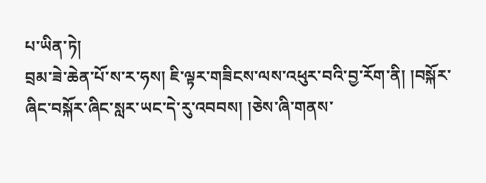པ་ཡིན་ཏེ།
བྲམ་ཟེ་ཆེན་པོ་ས་ར་ཧས། ཇི་ལྟར་གཟིངས་ལས་འཕུར་བའི་བྱ་རོག་ནི། །བསྐོར་ཞིང་བསྐོར་ཞིང་སླར་ཡང་དེ་རུ་འབབས། །ཅེས་ཞི་གནས་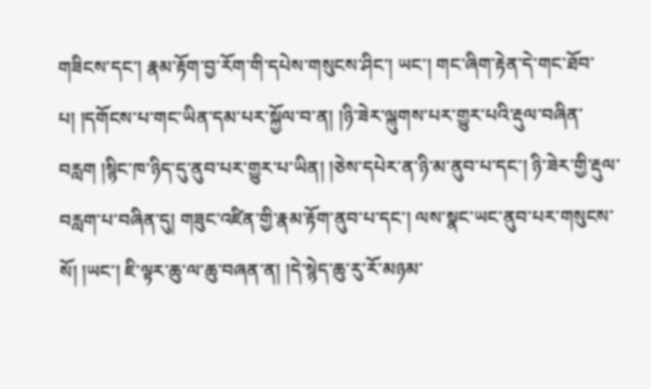གཟིངས་དང་། རྣམ་རྟོག་བྱ་རོག་གི་དཔེས་གསུངས་ཤིང་། ཡང་། གང་ཞིག་རྟེན་དེ་གང་ཐོབ་པ། །དགོངས་པ་གང་ཡིན་དམ་པར་སྐྱོལ་བ་ན། །ཉི་ཟེར་ལྐུགས་པར་གྱུར་པའི་རྡུལ་བཞིན་བརླག །སྙིང་ཁ་ཉིད་དུ་ནུབ་པར་གྱུར་པ་ཡིན། །ཅེས་དཔེར་ན་ཉི་མ་ནུབ་པ་དང་། ཉི་ཟེར་གྱི་རྡུལ་བརླག་པ་བཞིན་དུ། གཟུང་འཛིན་གྱི་རྣམ་རྟོག་ནུབ་པ་དང་། ལས་སྣང་ཡང་ནུབ་པར་གསུངས་སོ། །ཡང་། ཇི་ལྟར་ཆུ་ལ་ཆུ་བཞན་ན། །དེ་སྙེད་ཆུ་རུ་རོ་མཉམ་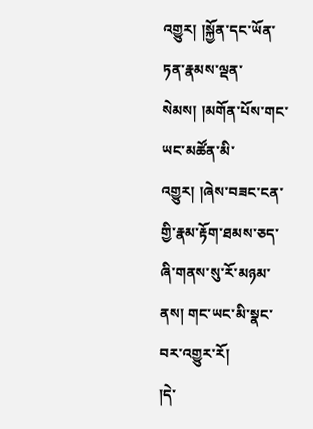འགྱུར། །སྐྱོན་དང་ཡོན་ཏན་རྣམས་ལྡན་སེམས། །མགོན་པོས་གང་ཡང་མཚོན་མི་འགྱུར། །ཞེས་བཟང་ངན་གྱི་རྣམ་རྟོག་ཐམས་ཅད་ཞི་གནས་སུ་རོ་མཉམ་ནས། གང་ཡང་མི་སྣང་བར་འགྱུར་རོ།
།དེ་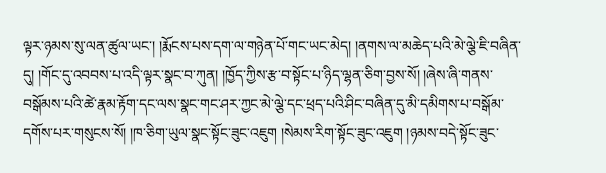ལྟར་ཉམས་སུ་ལན་ཚུལ་ཡང་། །རྨོངས་པས་དག་ལ་གཉེན་པོ་གང་ཡང་མེད། །ནགས་ལ་མཆེད་པའི་མེ་ལྕེ་ཇི་བཞིན་དུ། །གོང་དུ་འབབས་པ་འདི་ལྟར་སྣང་བ་ཀུན། །ཁྱོད་ཀྱིས་རྩ་བ་སྟོང་པ་ཉིད་ལྷན་ཅིག་བྱས་སོ། །ཞེས་ཞི་གནས་བསྒོམས་པའི་ཚེ་རྣམ་རྟོག་དང་ལས་སྣང་གང་ཤར་ཀྱང་མེ་ལྕེ་དང་ཕྲད་པའི་ཤིང་བཞིན་དུ་མི་དམིགས་པ་བསྒོམ་དགོས་པར་གསུངས་སོ། །ཁ་ཅིག་ཡུལ་སྣང་སྟོང་ཟུང་འཇུག །སེམས་རིག་སྟོང་ཟུང་འཇུག །ཉམས་བདེ་སྟོང་ཟུང་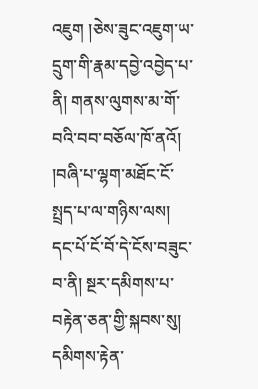འཇུག །ཅེས་ཟུང་འཇུག་ཡ་དྲུག་གི་རྣམ་དབྱེ་འབྱེད་པ་ནི། གནས་ལུགས་མ་གོ་བའི་བབ་བཅོལ་ཁོ་ནའོ།
།བཞི་པ་ལྷག་མཐོང་ངོ་སྤྲད་པ་ལ་གཉིས་ལས།
དང་པོ་ངོ་བོ་དེ་ངོས་བཟུང་བ་ནི། སྔར་དམིགས་པ་བརྟེན་ཅན་གྱི་སྐབས་སུ། དམིགས་རྟེན་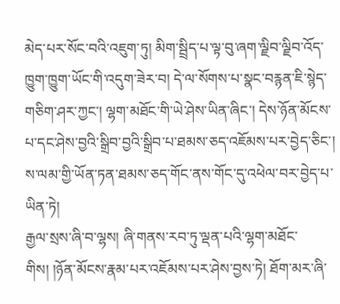མེད་པར་སོང་བའི་འཇུག་ཏུ། མིག་སྦྲིད་པ་ལྟ་བུ་ཞག་ལྗིབ་ལྗིབ་འོད་ཁྱུག་ཁྱུག་ཡོང་གི་འདུག་ཟེར་བ། དེ་ལ་སོགས་པ་སྣང་བརྙན་ཇི་སྙེད་གཅིག་ཤར་ཀྱང་། ལྷག་མཐོང་གི་ཡེ་ཤེས་ཡིན་ཞིང་། དེས་ཉོན་མོངས་པ་དང་ཤེས་བྱའི་སྒྲིབ་བྱའི་སྒྲིབ་པ་ཐམས་ཅད་འཇོམས་པར་བྱེད་ཅིང་། ས་ལམ་གྱི་ཡོན་ཏན་ཐམས་ཅད་གོང་ནས་གོང་དུ་འཕེལ་བར་བྱེད་པ་ཡིན་ཏེ།
རྒྱལ་སྲས་ཞི་བ་ལྷས། ཞི་གནས་རབ་ཏུ་ལྡན་པའི་ལྷག་མཐོང་གིས། །ཉོན་མོངས་རྣམ་པར་འཇོམས་པར་ཤེས་བྱས་ཏེ། ཐོག་མར་ཞི་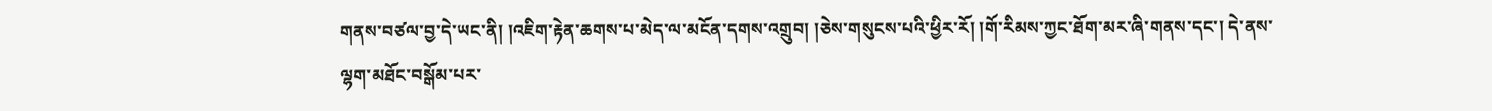གནས་བཙལ་བྱ་དེ་ཡང་ནི། །འཇིག་རྟེན་ཆགས་པ་མེད་ལ་མངོན་དགས་འགྲུབ། །ཅེས་གསུངས་པའི་ཕྱིར་རོ། །གོ་རིམས་ཀྱང་ཐོག་མར་ཞི་གནས་དང་། དེ་ནས་ལྷག་མཐོང་བསྒོམ་པར་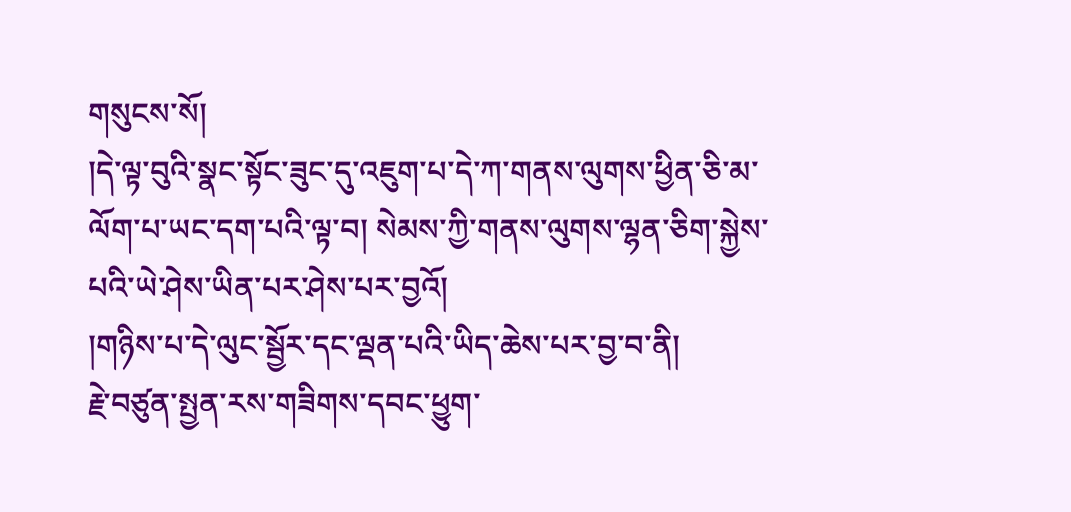གསུངས་སོ།
།དེ་ལྟ་བུའི་སྣང་སྟོང་ཟུང་དུ་འཇུག་པ་དེ་ཀ་གནས་ལུགས་ཕྱིན་ཅི་མ་ལོག་པ་ཡང་དག་པའི་ལྟ་བ། སེམས་ཀྱི་གནས་ལུགས་ལྷན་ཅིག་སྐྱེས་པའི་ཡེ་ཤེས་ཡིན་པར་ཤེས་པར་བྱའོ།
།གཉིས་པ་དེ་ལུང་སྦྱོར་དང་ལྡན་པའི་ཡིད་ཆེས་པར་བྱ་བ་ནི།
རྗེ་བཙུན་སྤྱན་རས་གཟིགས་དབང་ཕྱུག་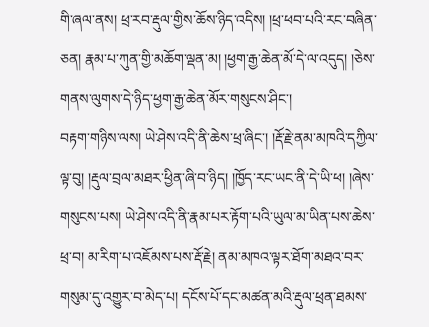གི་ཞལ་ནས། ཕྲ་རབ་རྡུལ་གྱིས་ཆོས་ཉིད་འདིས། །ཕྲ་ཕབ་པའི་རང་བཞིན་ཅན། རྣམ་པ་ཀུན་གྱི་མཆོག་ལྡན་མ། །ཕྱག་རྒྱ་ཆེན་མོ་དེ་ལ་འདུད། །ཅེས་གནས་ལུགས་དེ་ཉིད་ཕྱག་རྒྱ་ཆེན་མོར་གསུངས་ཤིང་།
བརྟག་གཉིས་ལས། ཡེ་ཤེས་འདི་ནི་ཆེས་ཕྲ་ཞིང་། །རྡོ་རྗེ་ནམ་མཁའི་དཀྱིལ་ལྟ་བུ། །རྡུལ་བྲལ་མཐར་ཕྱིན་ཞི་བ་ཉིད། །ཁྱོད་རང་ཡང་ནི་དེ་ཡི་ཕ། །ཞེས་གསུངས་པས། ཡེ་ཤེས་འདི་ནི་རྣམ་པར་རྟོག་པའི་ཡུལ་མ་ཡིན་པས་ཆེས་ཕྲ་བ། མ་རིག་པ་འཇོམས་པས་རྡོ་རྗེ། ནམ་མཁའ་ལྟར་ཐོག་མཐའ་བར་གསུམ་དུ་འགྱུར་བ་མེད་པ། དངོས་པོ་དང་མཚན་མའི་རྡུལ་ཕྲན་ཐམས་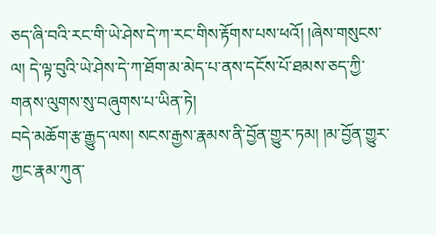ཅད་ཞི་བའི་རང་གི་ཡེ་ཤེས་དེ་ཀ་རང་གིས་རྟོགས་པས་ཕའོ། །ཞེས་གསུངས་ལ། དེ་ལྟ་བུའི་ཡེ་ཤེས་དེ་ཀ་ཐོག་མ་མེད་པ་ནས་དངོས་པོ་ཐམས་ཅད་ཀྱི་གནས་ལུགས་སུ་བཞུགས་པ་ཡིན་ཏེ།
བདེ་མཆོག་རྩ་རྒྱུད་ལས། སངས་རྒྱས་རྣམས་ནི་བྱོན་གྱུར་ཏམ། །མ་བྱོན་གྱུར་ཀྱང་རྣམ་ཀུན་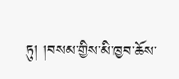ཏུ། །བསམ་གྱིས་མི་ཁྱབ་ཆོས་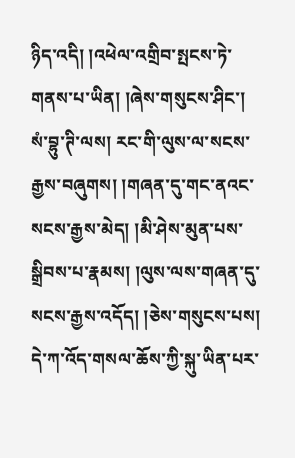ཉིད་འདི། །འཕེལ་འགྲིབ་སྤངས་ཏེ་གནས་པ་ཡིན། །ཞེས་གསུངས་ཤིང་།
སཾ་བྷུ་ཊི་ལས། རང་གི་ལུས་ལ་སངས་རྒྱས་བཞུགས། །གཞན་དུ་གང་ནའང་སངས་རྒྱས་མེད། །མི་ཤེས་མུན་པས་སྒྲིབས་པ་རྣམས། །ལུས་ལས་གཞན་དུ་སངས་རྒྱས་འདོད། །ཅེས་གསུངས་པས། དེ་ཀ་འོད་གསལ་ཆོས་ཀྱི་སྐུ་ཡིན་པར་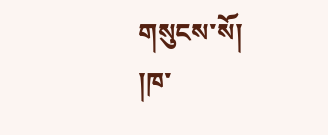གསུངས་སོ།
།ཁ་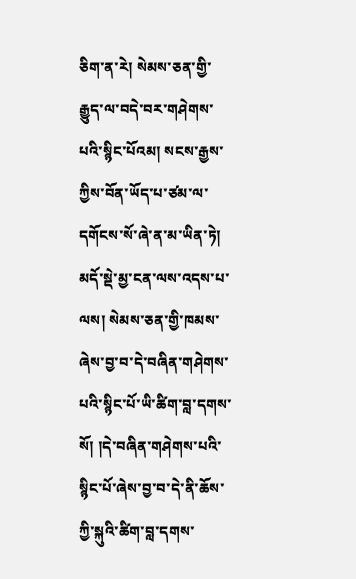ཅིག་ན་རེ། སེམས་ཅན་གྱི་རྒྱུད་ལ་བདེ་བར་གཤེགས་པའི་སྙིང་པོའམ། སངས་རྒྱས་ཀྱིས་བོན་ཡོད་པ་ཙམ་ལ་དགོངས་སོ་ཞེ་ན་མ་ཡིན་ཏེ།
མདོ་སྡེ་མྱ་ངན་ལས་འདས་པ་ལས། སེམས་ཅན་གྱི་ཁམས་ཞེས་བྱ་བ་དེ་བཞིན་གཤེགས་པའི་སྙིང་པོ་ཡི་ཚིག་བླ་དགས་སོ། །དེ་བཞིན་གཤེགས་པའི་སྙིང་པོ་ཞེས་བྱ་བ་དེ་ནི་ཆོས་ཀྱི་སྐུའི་ཚིག་བླ་དགས་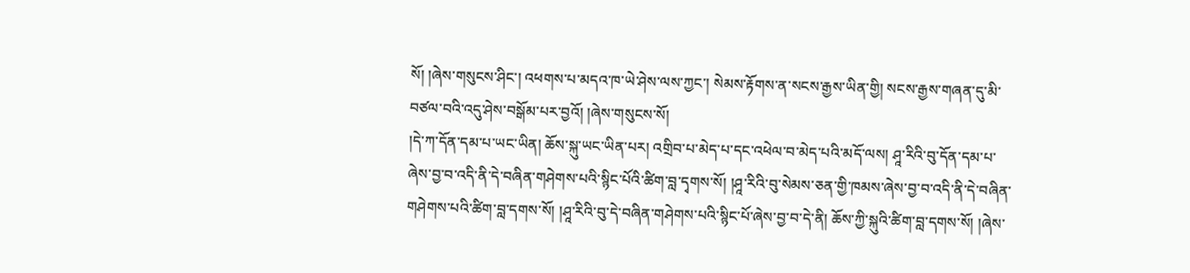སོ། །ཞེས་གསུངས་ཤིང་། འཕགས་པ་མདའ་ཁ་ཡེ་ཤེས་ལས་ཀྱང་། སེམས་རྟོགས་ན་སངས་རྒྱས་ཡིན་གྱི། སངས་རྒྱས་གཞན་དུ་མི་བཙལ་བའི་འདུ་ཤེས་བསྒོམ་པར་བྱའོ། །ཞེས་གསུངས་སོ།
།དེ་ཀ་དོན་དམ་པ་ཡང་ཡིན། ཆོས་སྐུ་ཡང་ཡིན་པར། འགྲིབ་པ་མེད་པ་དང་འཕེལ་བ་མེད་པའི་མདོ་ལས། ཤཱ་རིའི་བུ་དོན་དམ་པ་ཞེས་བྱ་བ་འདི་ནི་དེ་བཞིན་གཤེགས་པའི་སྙིང་པོའི་ཚིག་བླ་དྭགས་སོ། །ཤཱ་རིའི་བུ་སེམས་ཅན་གྱི་ཁམས་ཞེས་བྱ་བ་འདི་ནི་དེ་བཞིན་གཤེགས་པའི་ཚིག་བླ་དགས་སོ། །ཤཱ་རིའི་བུ་དེ་བཞིན་གཤེགས་པའི་སྙིང་པོ་ཞེས་བྱ་བ་དེ་ནི། ཆོས་ཀྱི་སྐུའི་ཚིག་བླ་དགས་སོ། །ཞེས་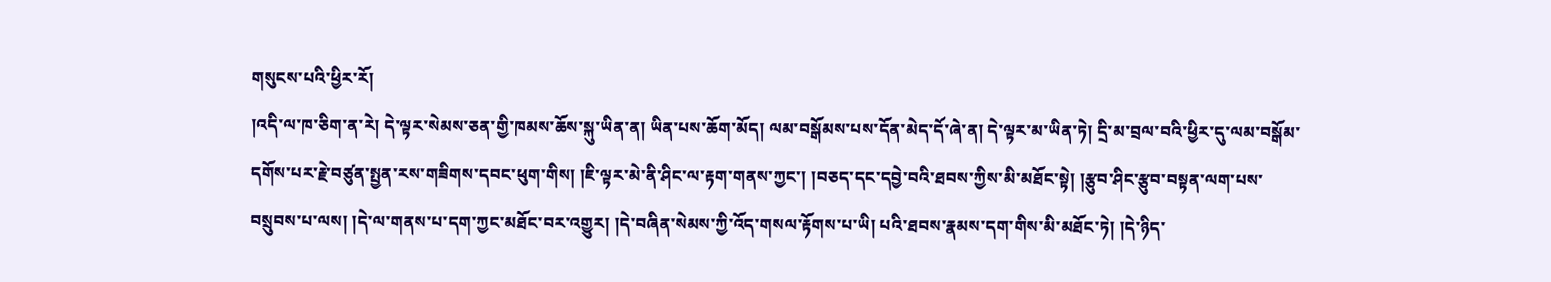གསུངས་པའི་ཕྱིར་རོ།
།འདི་ལ་ཁ་ཅིག་ན་རེ། དེ་ལྟར་སེམས་ཅན་གྱི་ཁམས་ཆོས་སྐུ་ཡིན་ན། ཡིན་པས་ཆོག་མོད། ལམ་བསྒོམས་པས་དོན་མེད་དོ་ཞེ་ན། དེ་ལྟར་མ་ཡིན་ཏེ། དྲི་མ་བྲལ་བའི་ཕྱིར་དུ་ལམ་བསྒོམ་དགོས་པར་རྗེ་བཙུན་སྤྱན་རས་གཟིགས་དབང་ཕུག་གིས། །ཇི་ལྟར་མེ་ནི་ཤིང་ལ་རྟག་གནས་ཀྱང་། །བཅད་དང་དབྱེ་བའི་ཐབས་ཀྱིས་མི་མཐོང་སྟེ། །རྩུབ་ཤིང་རྩུབ་བསྟན་ལག་པས་བསྲུབས་པ་ལས། །དེ་ལ་གནས་པ་དག་ཀྱང་མཐོང་བར་འགྱུར། །དེ་བཞིན་སེམས་ཀྱི་འོད་གསལ་རྟོགས་པ་ཡི། པའི་ཐབས་རྣམས་དག་གིས་མི་མཐོང་ཏེ། །དེ་ཉིད་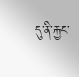དུ་ནི་རྐྱང་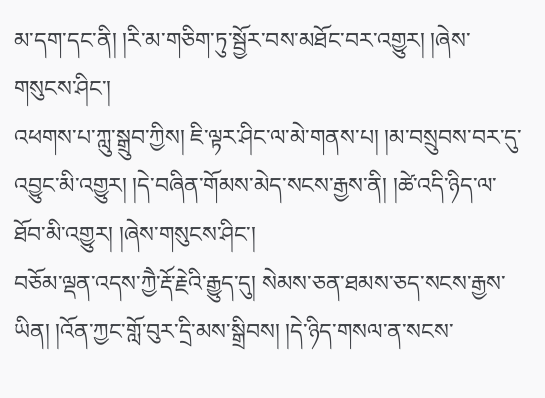མ་དག་དང་ནི། །རི་མ་གཅིག་ཏུ་སྦྱོར་བས་མཐོང་བར་འགྱུར། །ཞེས་གསུངས་ཤིང་།
འཕགས་པ་ཀླུ་སྒྲུབ་ཀྱིས། ཇི་ལྟར་ཤིང་ལ་མེ་གནས་པ། །མ་བསྲུབས་བར་དུ་འབྱུང་མི་འགྱུར། །དེ་བཞིན་གོམས་མེད་སངས་རྒྱས་ནི། །ཚེ་འདི་ཉིད་ལ་ཐོབ་མི་འགྱུར། །ཞེས་གསུངས་ཤིང་།
བཅོམ་ལྡན་འདས་ཀྱཻ་རྡོ་རྗེའི་རྒྱུད་དུ། སེམས་ཅན་ཐམས་ཅད་སངས་རྒྱས་ཡིན། །འོན་ཀྱང་གློ་བུར་དྲི་མས་སྒྲིབས། །དེ་ཉིད་གསལ་ན་སངས་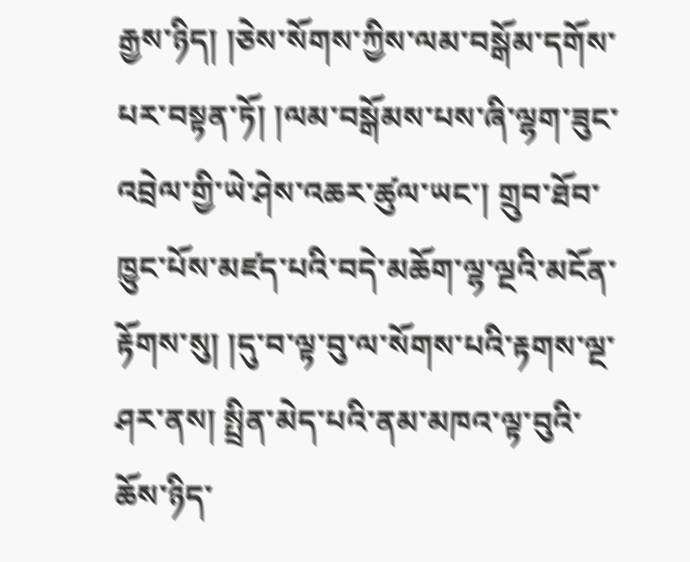རྒྱས་ཉིད། །ཅེས་སོགས་ཀྱིས་ལམ་བསྒོམ་དགོས་པར་བསྟན་ཏོ། །ལམ་བསྒོམས་པས་ཞི་ལྷག་ཟུང་འབྲེལ་གྱི་ཡེ་ཤེས་འཆར་ཚུལ་ཡང་། གྲུབ་ཐོབ་ཁྱུང་པོས་མཛད་པའི་བདེ་མཆོག་ལྷ་ལྔའི་མངོན་རྟོགས་སུ། །དུ་བ་ལྟ་བུ་ལ་སོགས་པའི་རྟགས་ལྔ་ཤར་ནས། སྤྲིན་མེད་པའི་ནམ་མཁའ་ལྟ་བུའི་ཆོས་ཉིད་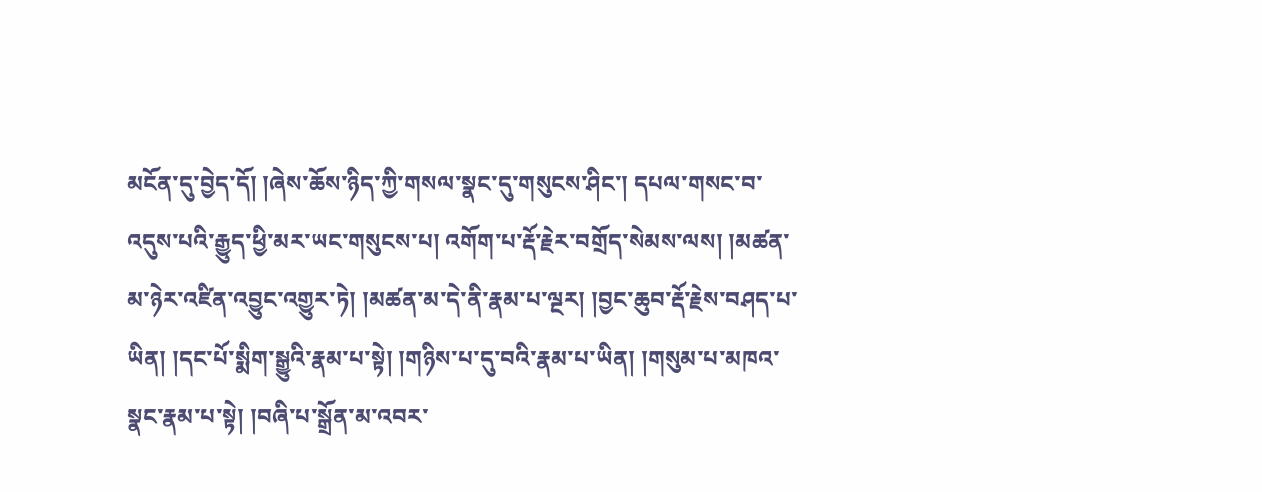མངོན་དུ་བྱེད་དོ། །ཞེས་ཆོས་ཉིད་ཀྱི་གསལ་སྣང་དུ་གསུངས་ཤིང་། དཔལ་གསང་བ་འདུས་པའི་རྒྱུད་ཕྱི་མར་ཡང་གསུངས་པ། འགོག་པ་རྡོ་རྗེར་བགྲོད་སེམས་ལས། །མཚན་མ་ཉེར་འཛིན་འབྱུང་འགྱུར་ཏེ། །མཚན་མ་དེ་ནི་རྣམ་པ་ལྔར། །བྱང་ཆུབ་རྡོ་རྗེས་བཤད་པ་ཡིན། །དང་པོ་སྨིག་སྒྱུའི་རྣམ་པ་སྟེ། །གཉིས་པ་དུ་བའི་རྣམ་པ་ཡིན། །གསུམ་པ་མཁའ་སྣང་རྣམ་པ་སྟེ། །བཞི་པ་སྒྲོན་མ་འབར་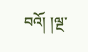བའོ། །ལྔ་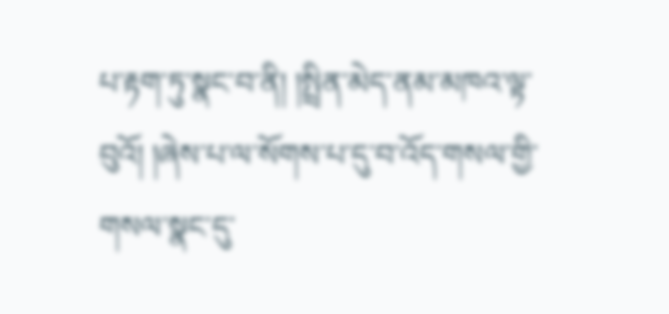པ་རྟག་ཏུ་སྣང་བ་ནི། །སྤྲིན་མེད་ནམ་མཁའ་ལྟ་བུའོ། །ཞེས་པ་ལ་སོགས་པ་དུ་བ་འོད་གསལ་གྱི་གསལ་སྣང་དུ་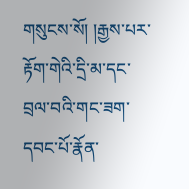གསུངས་སོ། །རྒྱས་པར་རྟོག་གེའི་དྲི་མ་དང་བྲལ་བའི་གང་ཟག་དབང་པོ་རྣོན་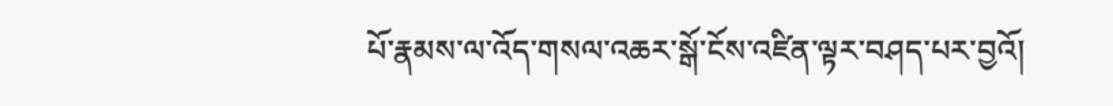པོ་རྣམས་ལ་འོད་གསལ་འཆར་སྒོ་ངོས་འཛིན་ལྟར་བཤད་པར་བྱའོ།